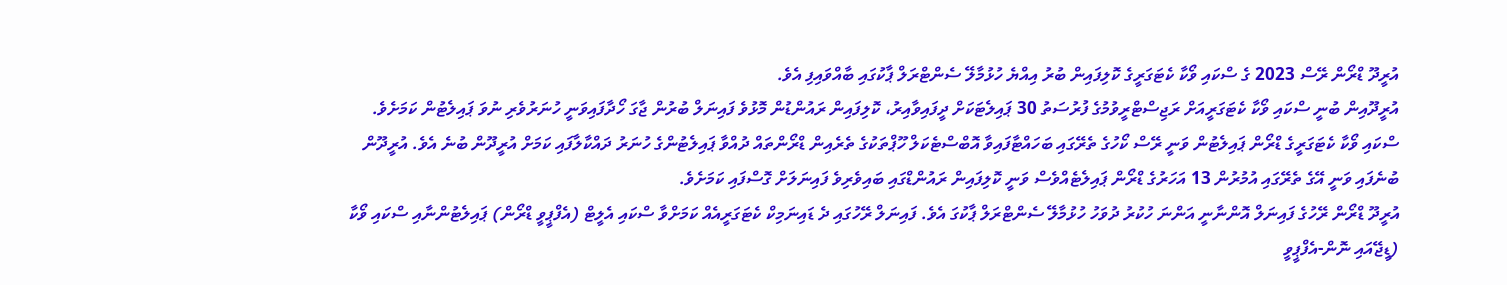އުރީދޫ ޑްރޯން ރޭސް 2023 ގެ ސްކައި ވޯކާ ކެޓަގަރީގެ ކޮލިފައިން ބުރު އިއްޔެ ހުޅުމާލޭ ސެންޓްރަލް ޕާކުގައި ބާއްވައިފި އެވެ.
އުރީދޫއިން ބުނީ ސްކައި ވޯކާ ކެޓަގަރީއަށް ރަޖިސްޓްރީވުމުގެ ފުރުސަތު 30 ޕައިލެޓަކަށް ދީފައިވާއިރު، ކޮލިފައިން ރައުންޑުން މޮޅުވެ ފައިނަލް ބުރުން ޖާގަ ހޯދާފައިވަނީ ހުނަރުވެރި ނުވަ ޕައިލެޓުން ކަމަށެވެ. ސްކައި ވޯކާ ކެޓަގަރީގެ ޑްރޯން ޕައިލެޓުން ވަނީ ރޭސް ކޯހުގެ ތެރޭގައި ބަހައްޓާފައިވާ އޮބްސްޓެކަލް ހޫޕްތަކުގެ ތެރެއިން ޑްރޯންތައް ދުއްވާ ޕައިލެޓުންގެ ހުނަރު ދައްކާލާފައި ކަމަށް އުރީދޫން ބުނެ އެވެ. އުރީދޫން ބުނެފައި ވަނީ އޭގެ ތެރޭގައި އުމުރުން 13 އަހަރުގެ ޑްރޯން ޕައިލެޓެއްވެސް ވަނީ ކޮލިފައިން ރައުންޑްގައި ބައިވެރިވެ ފައިނަލަށް ގޮސްފައި ކަމަށެވެ.
އުރީދޫ ޑްރޯން ރޭހުގެ ފައިނަލް އޮންނާނީ އަންނަ ހުކުރު ދުވަހު ހުޅުމާލޭ ސެންޓްރަލް ޕާކުގަ އެވެ. ފައިނަލް ރޭހުގައި ދެ ޑައިނަމިކް ކެޓަގަރީއެއް ކަމަށްވާ ސްކައި އެލީޓް (އެފްޕީވީ ޑްރޯން) ޕައިލެޓުންނާއި ސްކައި ވޯކާ (ޑީޖޭއައި ނޮން-އެފްޕީވީ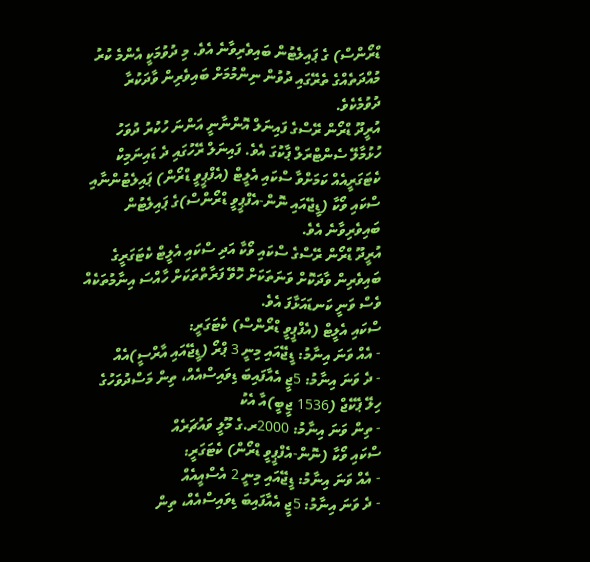ޑްރޯންސް) ގެ ޕައިލެޓުން ބައިވެރިވާނެ އެވެ. މި ދުވުމަކީ އެންމެ ކުރު މުއްދަތެއްގެ ތެރޭގައި ދުވުން ނިންމުމަށް ބައިވެރިން ވާދަކުރާ ދުވުމެކެވެ.
އުރީދޫ ޑްރޯން ރޭސްގެ ފައިނަލް އޮންނާނީ އަންނަ ހުކުރު ދުވަހު ހުޅުމާލޭ ސެންޓްރަލް ޕާކުގަ އެވެ. ފައިނަލް ރޭހުގައި ދެ ޑައިނަމިކް ކެޓަގަރީއެއް ކަމަށްވާ ސްކައި އެލީޓް (އެފްޕީވީ ޑްރޯން) ޕައިލެޓުންނާއި ސްކައި ވޯކާ (ޑީޖޭއައި ނޮން-އެފްޕީވީ ޑްރޯންސް)ގެ ޕައިލެޓުން ބައިވެރިވާނެ އެވެ.
އުރީދޫ ޑްރޯން ރޭސްގެ ސްކައި ވޯކާ އަދި ސްކައި އެލީޓް ކެޓަގަރީގެ ބައިވެރިން ވާދަކޮށް ވަނަތަކަށް ހޮވޭ ފަރާތްތަކަށް ހާއްސަ އިނާމުތަކެއް ވެސް ވަނީ ކަނޑައަޅާފަ އެވެ.
ސްކައި އެލީޓް (އެފްޕީވީ ޑްރޯންސް) ކެޓަގަރީ:
- އެއް ވަނަ އިނާމު: ޑީޖޭއައި މިނީ 3 ޕްރޯ (ޑީޖޭއައި އާރްސީ)އެއް
- ދެ ވަނަ އިނާމު: 5ޖީ އެއާފައިބަ ޑިވައިސްއެއް، ތިން މަސްދުވަހުގެ ހިލޭ ޕެކޭޖް (1536 ޖީބީ)އާ އެކު
- ތިން ވަނަ އިނާމު: 2000ރ.ގެ މޫލީ ވައުޗަރެއް
ސްކައި ވޯކާ (ނޮން-އެފްޕީވީ ޑްރޯން) ކެޓަގަރީ:
- އެއް ވަނަ އިނާމު: ޑީޖޭއައި މިނީ 2 އެސްއީއެއް
- ދެ ވަނަ އިނާމު: 5ޖީ އެއާފައިބަ ޑިވައިސްއެއް، ތިން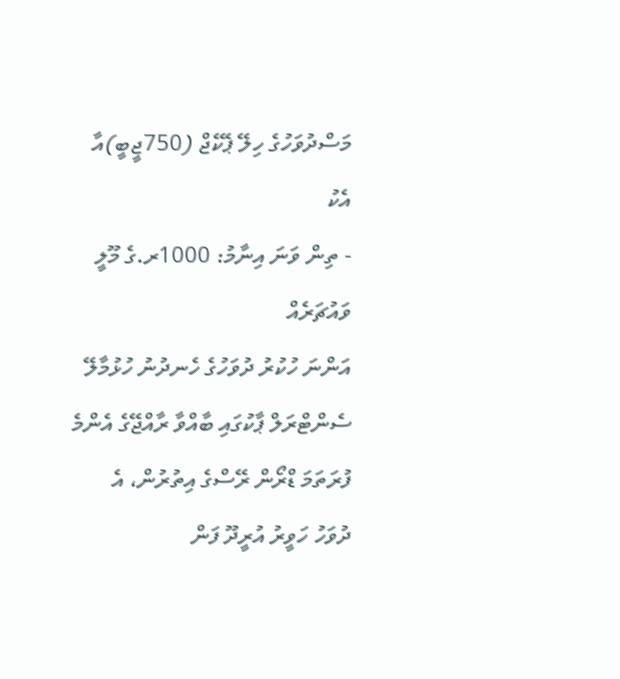މަސްދުވަހުގެ ހިލޭ ޕެކޭޖް (750ޖީބީ)އާ އެކު
- ތިން ވަނަ އިނާމު: 1000ރ.ގެ މޫލީ ވައުޗަރެއް
އަންނަ ހުކުރު ދުވަހުގެ ހެނދުނު ހުޅުމާލޭ ސެންޓްރަލް ޕާކުގައި ބާއްވާ ރާއްޖޭގެ އެންމެ ފުރަތަމަ ޑްރޯން ރޭސްގެ އިތުރުން، އެ ދުވަހު ހަވީރު އުރީދޫ ފަން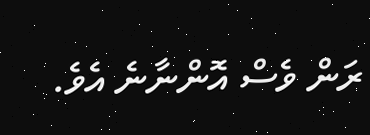ރަން ވެސް އޮންނާނެ އެވެ.